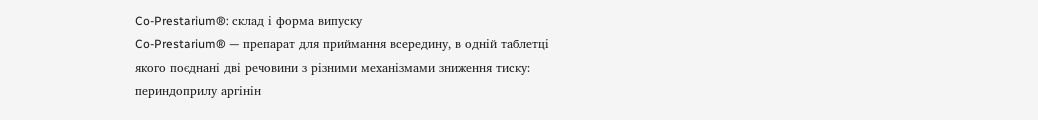Co-Prestarium®: склад і форма випуску
Co-Prestarium® — препарат для приймання всередину, в одній таблетці якого поєднані дві речовини з різними механізмами зниження тиску: периндоприлу аргінін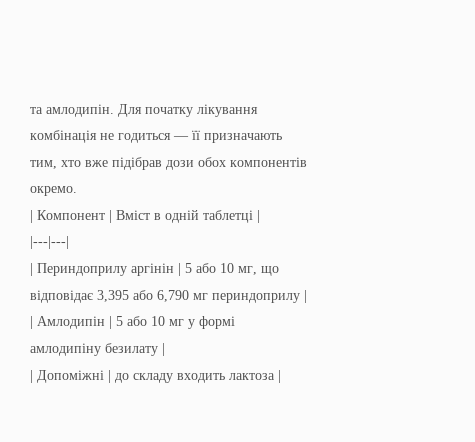та амлодипін. Для початку лікування комбінація не годиться — її призначають тим, хто вже підібрав дози обох компонентів окремо.
| Компонент | Вміст в одній таблетці |
|---|---|
| Периндоприлу аргінін | 5 або 10 мг, що відповідає 3,395 або 6,790 мг периндоприлу |
| Амлодипін | 5 або 10 мг у формі амлодипіну безилату |
| Допоміжні | до складу входить лактоза |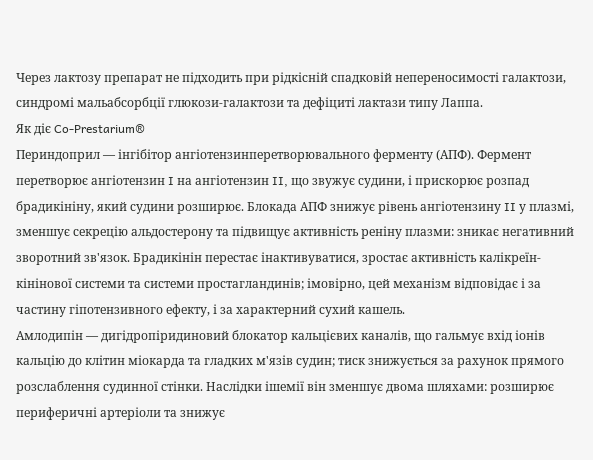Через лактозу препарат не підходить при рідкісній спадковій непереносимості галактози, синдромі мальабсорбції глюкози-галактози та дефіциті лактази типу Лаппа.
Як діє Co-Prestarium®
Периндоприл — інгібітор ангіотензинперетворювального ферменту (АПФ). Фермент перетворює ангіотензин I на ангіотензин II, що звужує судини, і прискорює розпад брадикініну, який судини розширює. Блокада АПФ знижує рівень ангіотензину II у плазмі, зменшує секрецію альдостерону та підвищує активність реніну плазми: зникає негативний зворотний зв'язок. Брадикінін перестає інактивуватися, зростає активність калікреїн-кінінової системи та системи простагландинів; імовірно, цей механізм відповідає і за частину гіпотензивного ефекту, і за характерний сухий кашель.
Амлодипін — дигідропіридиновий блокатор кальцієвих каналів, що гальмує вхід іонів кальцію до клітин міокарда та гладких м'язів судин; тиск знижується за рахунок прямого розслаблення судинної стінки. Наслідки ішемії він зменшує двома шляхами: розширює периферичні артеріоли та знижує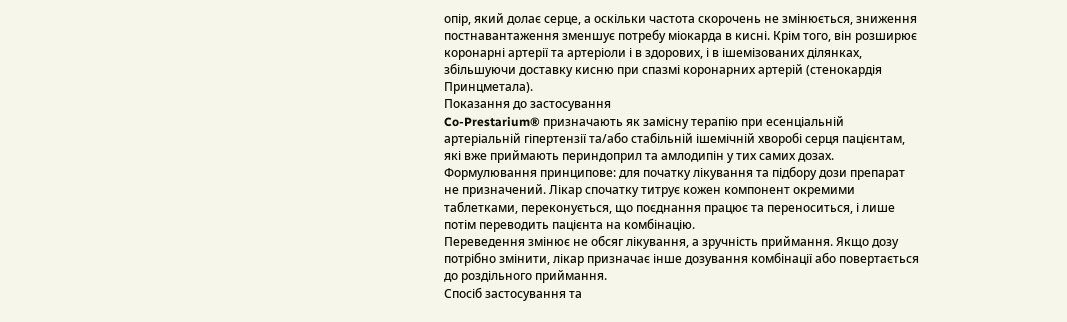опір, який долає серце, а оскільки частота скорочень не змінюється, зниження постнавантаження зменшує потребу міокарда в кисні. Крім того, він розширює коронарні артерії та артеріоли і в здорових, і в ішемізованих ділянках, збільшуючи доставку кисню при спазмі коронарних артерій (стенокардія Принцметала).
Показання до застосування
Co-Prestarium® призначають як замісну терапію при есенціальній артеріальній гіпертензії та/або стабільній ішемічній хворобі серця пацієнтам, які вже приймають периндоприл та амлодипін у тих самих дозах. Формулювання принципове: для початку лікування та підбору дози препарат не призначений. Лікар спочатку титрує кожен компонент окремими таблетками, переконується, що поєднання працює та переноситься, і лише потім переводить пацієнта на комбінацію.
Переведення змінює не обсяг лікування, а зручність приймання. Якщо дозу потрібно змінити, лікар призначає інше дозування комбінації або повертається до роздільного приймання.
Спосіб застосування та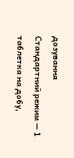дозування
Стандартний режим — 1 таблетка на добу,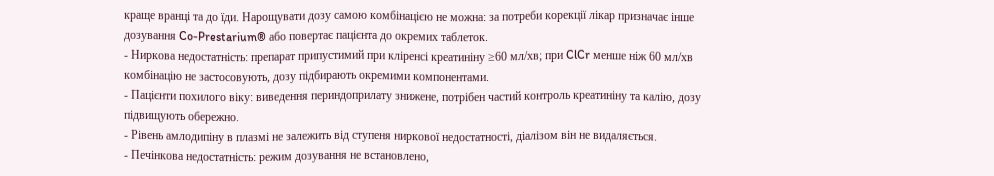краще вранці та до їди. Нарощувати дозу самою комбінацією не можна: за потреби корекції лікар призначає інше дозування Co-Prestarium® або повертає пацієнта до окремих таблеток.
- Ниркова недостатність: препарат припустимий при кліренсі креатиніну ≥60 мл/хв; при ClCr менше ніж 60 мл/хв комбінацію не застосовують, дозу підбирають окремими компонентами.
- Пацієнти похилого віку: виведення периндоприлату знижене, потрібен частий контроль креатиніну та калію, дозу підвищують обережно.
- Рівень амлодипіну в плазмі не залежить від ступеня ниркової недостатності, діалізом він не видаляється.
- Печінкова недостатність: режим дозування не встановлено,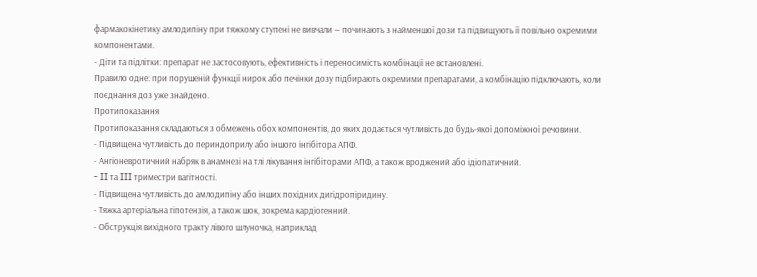фармакокінетику амлодипіну при тяжкому ступені не вивчали — починають з найменшої дози та підвищують її повільно окремими компонентами.
- Діти та підлітки: препарат не застосовують, ефективність і переносимість комбінації не встановлені.
Правило одне: при порушеній функції нирок або печінки дозу підбирають окремими препаратами, а комбінацію підключають, коли поєднання доз уже знайдено.
Протипоказання
Протипоказання складаються з обмежень обох компонентів, до яких додається чутливість до будь-якої допоміжної речовини.
- Підвищена чутливість до периндоприлу або іншого інгібітора АПФ.
- Ангіоневротичний набряк в анамнезі на тлі лікування інгібіторами АПФ, а також вроджений або ідіопатичний.
- II та III триместри вагітності.
- Підвищена чутливість до амлодипіну або інших похідних дигідропіридину.
- Тяжка артеріальна гіпотензія, а також шок, зокрема кардіогенний.
- Обструкція вихідного тракту лівого шлуночка, наприклад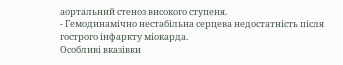аортальний стеноз високого ступеня.
- Гемодинамічно нестабільна серцева недостатність після гострого інфаркту міокарда.
Особливі вказівки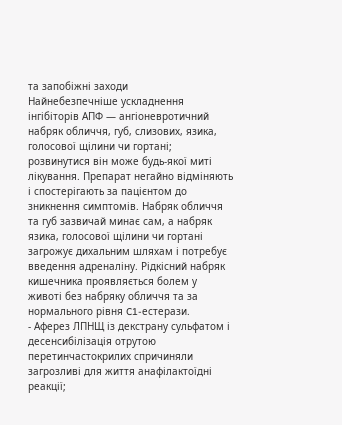та запобіжні заходи
Найнебезпечніше ускладнення інгібіторів АПФ — ангіоневротичний набряк обличчя, губ, слизових, язика, голосової щілини чи гортані; розвинутися він може будь-якої миті лікування. Препарат негайно відміняють і спостерігають за пацієнтом до зникнення симптомів. Набряк обличчя та губ зазвичай минає сам, а набряк язика, голосової щілини чи гортані загрожує дихальним шляхам і потребує введення адреналіну. Рідкісний набряк кишечника проявляється болем у животі без набряку обличчя та за нормального рівня C1-естерази.
- Аферез ЛПНЩ із декстрану сульфатом і десенсибілізація отрутою перетинчастокрилих спричиняли загрозливі для життя анафілактоїдні реакції;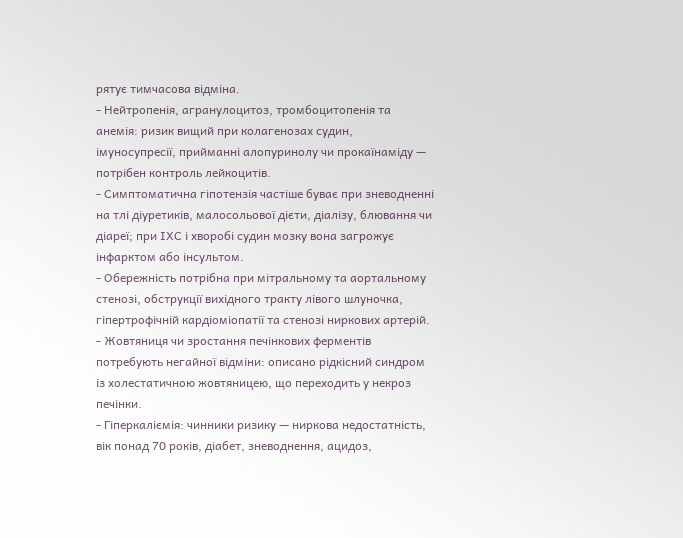рятує тимчасова відміна.
- Нейтропенія, агранулоцитоз, тромбоцитопенія та анемія: ризик вищий при колагенозах судин, імуносупресії, прийманні алопуринолу чи прокаїнаміду — потрібен контроль лейкоцитів.
- Симптоматична гіпотензія частіше буває при зневодненні на тлі діуретиків, малосольової дієти, діалізу, блювання чи діареї; при ІХС і хворобі судин мозку вона загрожує інфарктом або інсультом.
- Обережність потрібна при мітральному та аортальному стенозі, обструкції вихідного тракту лівого шлуночка, гіпертрофічній кардіоміопатії та стенозі ниркових артерій.
- Жовтяниця чи зростання печінкових ферментів потребують негайної відміни: описано рідкісний синдром із холестатичною жовтяницею, що переходить у некроз печінки.
- Гіперкаліємія: чинники ризику — ниркова недостатність, вік понад 70 років, діабет, зневоднення, ацидоз,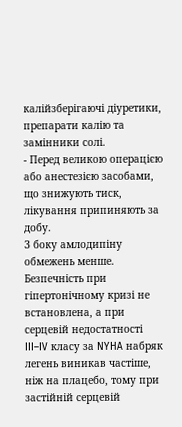калійзберігаючі діуретики, препарати калію та замінники солі.
- Перед великою операцією або анестезією засобами, що знижують тиск, лікування припиняють за добу.
З боку амлодипіну обмежень менше. Безпечність при гіпертонічному кризі не встановлена, а при серцевій недостатності III–IV класу за NYHA набряк легень виникав частіше, ніж на плацебо, тому при застійній серцевій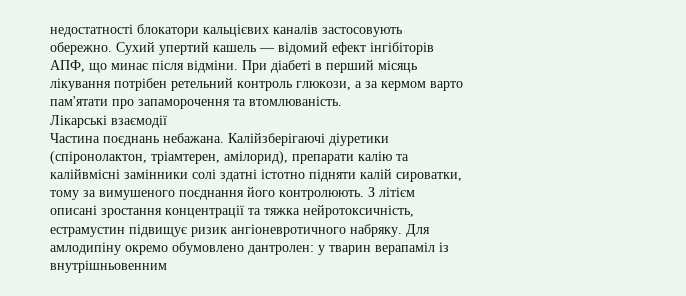недостатності блокатори кальцієвих каналів застосовують обережно. Сухий упертий кашель — відомий ефект інгібіторів АПФ, що минає після відміни. При діабеті в перший місяць лікування потрібен ретельний контроль глюкози, а за кермом варто пам'ятати про запаморочення та втомлюваність.
Лікарські взаємодії
Частина поєднань небажана. Калійзберігаючі діуретики (спіронолактон, тріамтерен, амілорид), препарати калію та калійвмісні замінники солі здатні істотно підняти калій сироватки, тому за вимушеного поєднання його контролюють. З літієм описані зростання концентрації та тяжка нейротоксичність, естрамустин підвищує ризик ангіоневротичного набряку. Для амлодипіну окремо обумовлено дантролен: у тварин верапаміл із внутрішньовенним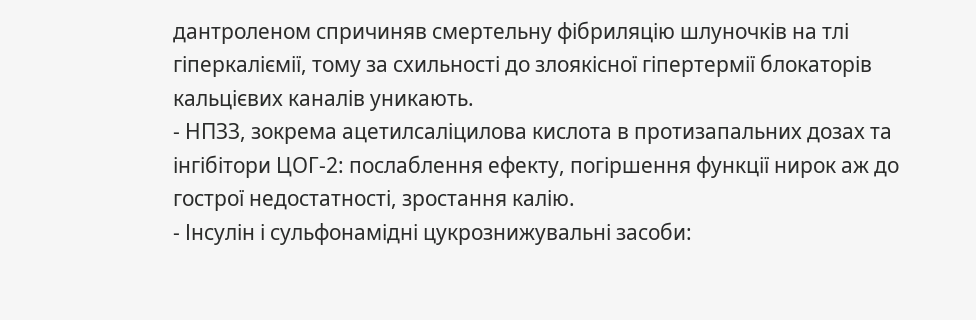дантроленом спричиняв смертельну фібриляцію шлуночків на тлі гіперкаліємії, тому за схильності до злоякісної гіпертермії блокаторів кальцієвих каналів уникають.
- НПЗЗ, зокрема ацетилсаліцилова кислота в протизапальних дозах та інгібітори ЦОГ-2: послаблення ефекту, погіршення функції нирок аж до гострої недостатності, зростання калію.
- Інсулін і сульфонамідні цукрознижувальні засоби: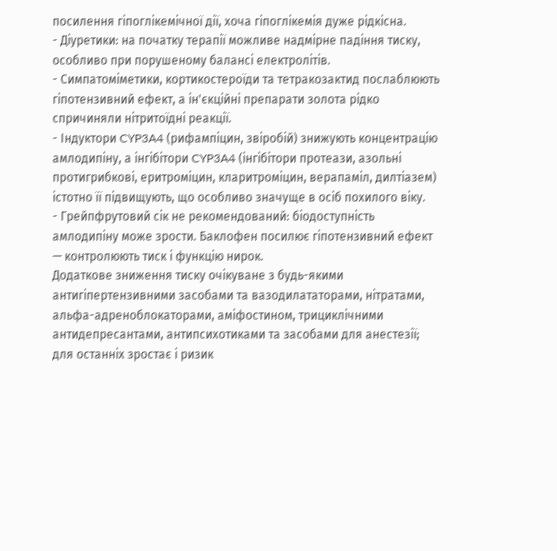посилення гіпоглікемічної дії, хоча гіпоглікемія дуже рідкісна.
- Діуретики: на початку терапії можливе надмірне падіння тиску, особливо при порушеному балансі електролітів.
- Симпатоміметики, кортикостероїди та тетракозактид послаблюють гіпотензивний ефект, а ін'єкційні препарати золота рідко спричиняли нітритоїдні реакції.
- Індуктори CYP3A4 (рифампіцин, звіробій) знижують концентрацію амлодипіну, а інгібітори CYP3A4 (інгібітори протеази, азольні протигрибкові, еритроміцин, кларитроміцин, верапаміл, дилтіазем) істотно її підвищують, що особливо значуще в осіб похилого віку.
- Грейпфрутовий сік не рекомендований: біодоступність амлодипіну може зрости. Баклофен посилює гіпотензивний ефект — контролюють тиск і функцію нирок.
Додаткове зниження тиску очікуване з будь-якими антигіпертензивними засобами та вазодилататорами, нітратами, альфа-адреноблокаторами, аміфостином, трициклічними антидепресантами, антипсихотиками та засобами для анестезії; для останніх зростає і ризик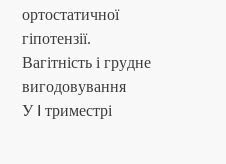ортостатичної гіпотензії.
Вагітність і грудне вигодовування
У I триместрі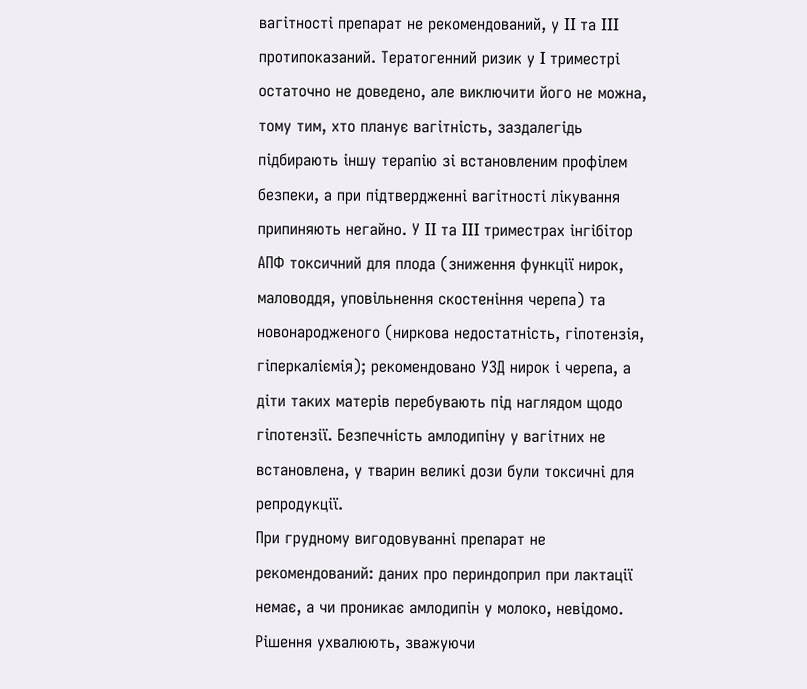вагітності препарат не рекомендований, у II та III протипоказаний. Тератогенний ризик у I триместрі остаточно не доведено, але виключити його не можна, тому тим, хто планує вагітність, заздалегідь підбирають іншу терапію зі встановленим профілем безпеки, а при підтвердженні вагітності лікування припиняють негайно. У II та III триместрах інгібітор АПФ токсичний для плода (зниження функції нирок, маловоддя, уповільнення скостеніння черепа) та новонародженого (ниркова недостатність, гіпотензія, гіперкаліємія); рекомендовано УЗД нирок і черепа, а діти таких матерів перебувають під наглядом щодо гіпотензії. Безпечність амлодипіну у вагітних не встановлена, у тварин великі дози були токсичні для репродукції.
При грудному вигодовуванні препарат не рекомендований: даних про периндоприл при лактації немає, а чи проникає амлодипін у молоко, невідомо. Рішення ухвалюють, зважуючи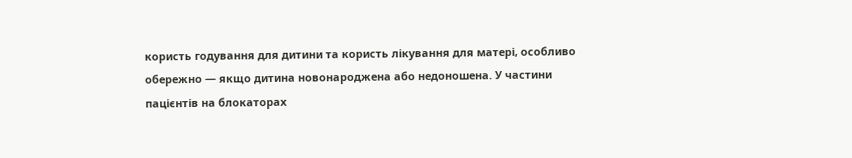користь годування для дитини та користь лікування для матері, особливо обережно — якщо дитина новонароджена або недоношена. У частини пацієнтів на блокаторах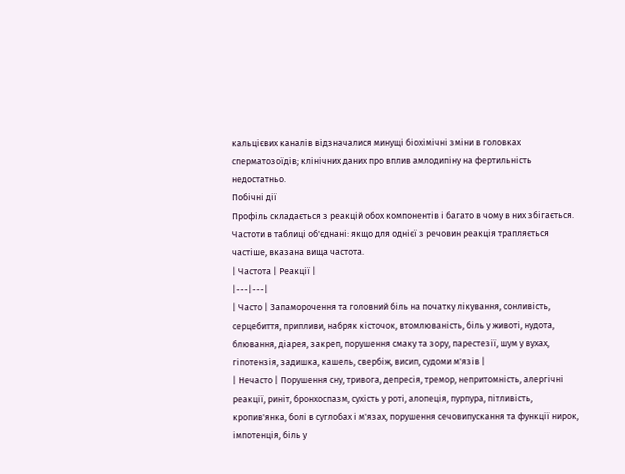кальцієвих каналів відзначалися минущі біохімічні зміни в головках сперматозоїдів; клінічних даних про вплив амлодипіну на фертильність недостатньо.
Побічні дії
Профіль складається з реакцій обох компонентів і багато в чому в них збігається. Частоти в таблиці об'єднані: якщо для однієї з речовин реакція трапляється частіше, вказана вища частота.
| Частота | Реакції |
|---|---|
| Часто | Запаморочення та головний біль на початку лікування, сонливість, серцебиття, припливи, набряк кісточок, втомлюваність, біль у животі, нудота, блювання, діарея, закреп, порушення смаку та зору, парестезії, шум у вухах, гіпотензія, задишка, кашель, свербіж, висип, судоми м'язів |
| Нечасто | Порушення сну, тривога, депресія, тремор, непритомність, алергічні реакції, риніт, бронхоспазм, сухість у роті, алопеція, пурпура, пітливість, кропив'янка, болі в суглобах і м'язах, порушення сечовипускання та функції нирок, імпотенція, біль у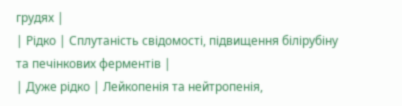грудях |
| Рідко | Сплутаність свідомості, підвищення білірубіну та печінкових ферментів |
| Дуже рідко | Лейкопенія та нейтропенія,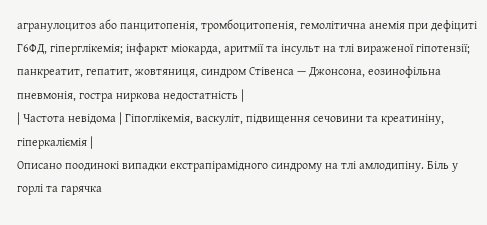агранулоцитоз або панцитопенія, тромбоцитопенія, гемолітична анемія при дефіциті Г6ФД, гіперглікемія; інфаркт міокарда, аритмії та інсульт на тлі вираженої гіпотензії; панкреатит, гепатит, жовтяниця, синдром Стівенса — Джонсона, еозинофільна пневмонія, гостра ниркова недостатність |
| Частота невідома | Гіпоглікемія, васкуліт, підвищення сечовини та креатиніну, гіперкаліємія |
Описано поодинокі випадки екстрапірамідного синдрому на тлі амлодипіну. Біль у горлі та гарячка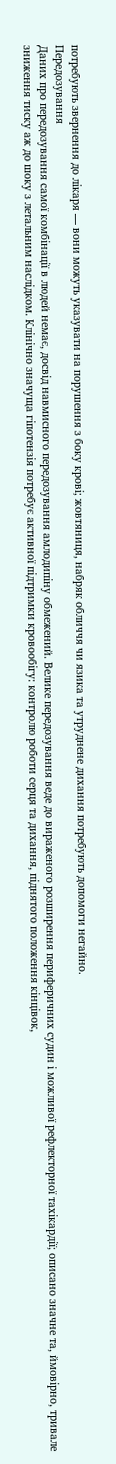потребують звернення до лікаря — вони можуть указувати на порушення з боку крові; жовтяниця, набряк обличчя чи язика та утруднене дихання потребують допомоги негайно.
Передозування
Даних про передозування самої комбінації в людей немає, досвід навмисного передозування амлодипіну обмежений. Велике передозування веде до вираженого розширення периферичних судин і можливої рефлекторної тахікардії; описано значне та, ймовірно, тривале зниження тиску аж до шоку з летальним наслідком. Клінічно значуща гіпотензія потребує активної підтримки кровообігу: контролю роботи серця та дихання, піднятого положення кінцівок,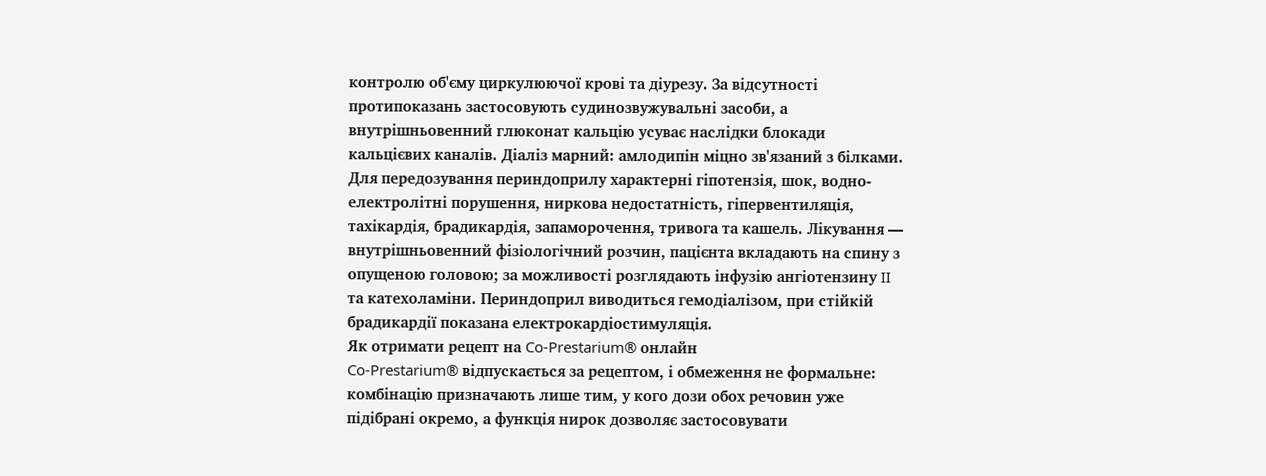контролю об'єму циркулюючої крові та діурезу. За відсутності протипоказань застосовують судинозвужувальні засоби, а внутрішньовенний глюконат кальцію усуває наслідки блокади кальцієвих каналів. Діаліз марний: амлодипін міцно зв'язаний з білками.
Для передозування периндоприлу характерні гіпотензія, шок, водно-електролітні порушення, ниркова недостатність, гіпервентиляція, тахікардія, брадикардія, запаморочення, тривога та кашель. Лікування — внутрішньовенний фізіологічний розчин, пацієнта вкладають на спину з опущеною головою; за можливості розглядають інфузію ангіотензину II та катехоламіни. Периндоприл виводиться гемодіалізом, при стійкій брадикардії показана електрокардіостимуляція.
Як отримати рецепт на Co-Prestarium® онлайн
Co-Prestarium® відпускається за рецептом, і обмеження не формальне: комбінацію призначають лише тим, у кого дози обох речовин уже підібрані окремо, а функція нирок дозволяє застосовувати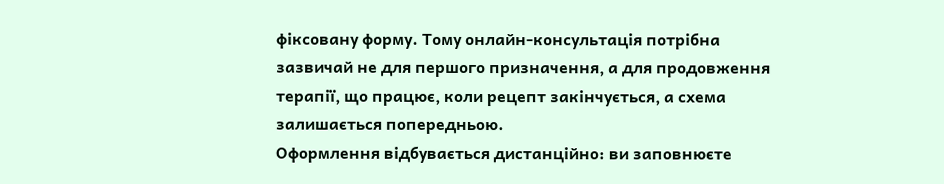фіксовану форму. Тому онлайн-консультація потрібна зазвичай не для першого призначення, а для продовження терапії, що працює, коли рецепт закінчується, а схема залишається попередньою.
Оформлення відбувається дистанційно: ви заповнюєте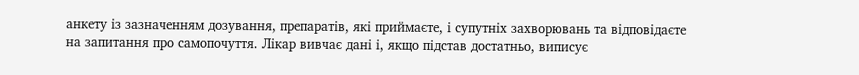анкету із зазначенням дозування, препаратів, які приймаєте, і супутніх захворювань та відповідаєте на запитання про самопочуття. Лікар вивчає дані і, якщо підстав достатньо, виписує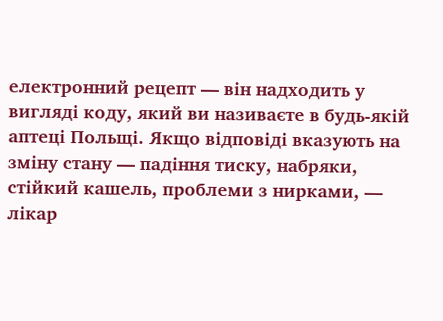електронний рецепт — він надходить у вигляді коду, який ви називаєте в будь-якій аптеці Польщі. Якщо відповіді вказують на зміну стану — падіння тиску, набряки, стійкий кашель, проблеми з нирками, — лікар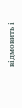відмовить і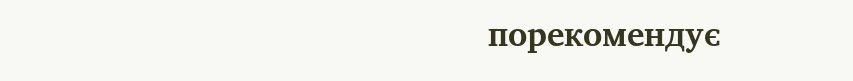порекомендує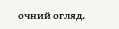очний огляд.